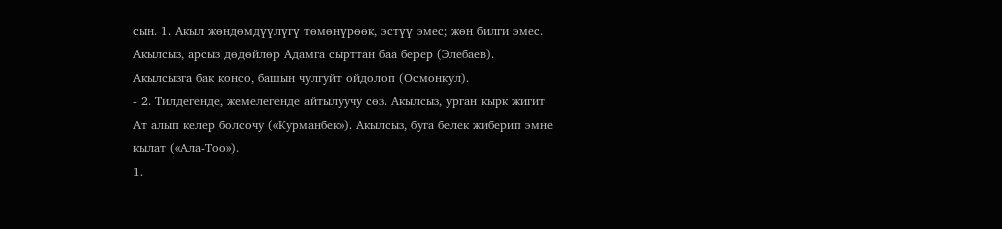сын. 1. Акыл жөндөмдүүлүгү төмөнүрөөк, эстүү эмес; жөн билги эмес.
Акылсыз, арсыз дөдөйлөр Адамга сырттан баа берер (Элебаев).
Акылсызга бак консо, башын чулгуйт ойдолоп (Осмонкул).
- 2. Тилдегенде, жемелегенде айтылуучу сөз. Акылсыз, урган кырк жигит Ат алып келер болсочу («Курманбек»). Акылсыз, буга белек жиберип эмне кылат («Ала-Тоо»).
1.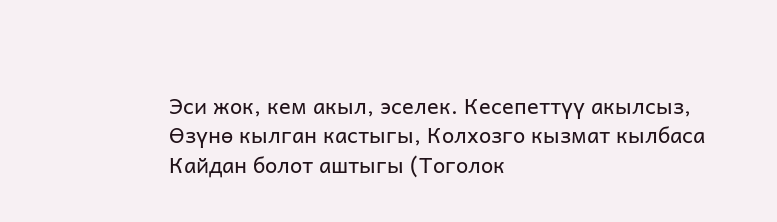Эси жок, кем акыл, эселек. Кесепеттүү акылсыз, Өзүнө кылган кастыгы, Колхозго кызмат кылбаса Кайдан болот аштыгы (Тоголок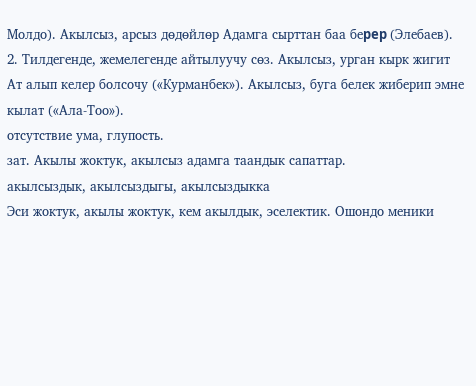Молдо). Акылсыз, арсыз дөдөйлөр Адамга сырттан баа беpep (Элебаев). 2. Тилдегенде, жемелегенде айтылуучу сөз. Акылсыз, урган кырк жигит Ат алып келер болсочу («Курманбек»). Акылсыз, буга белек жиберип эмне кылат («Ала-Тоо»).
отсутствие ума, глупость.
зат. Акылы жоктук, акылсыз адамга таандык сапаттар.
акылсыздык, акылсыздыгы, акылсыздыкка
Эси жоктук, акылы жоктук, кем акылдык, эселектик. Ошондо меники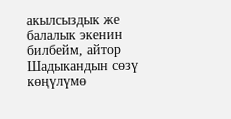акылсыздык же балалык экенин билбейм, айтор Шадыкандын сөзү көңүлүмө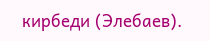кирбеди (Элебаев).